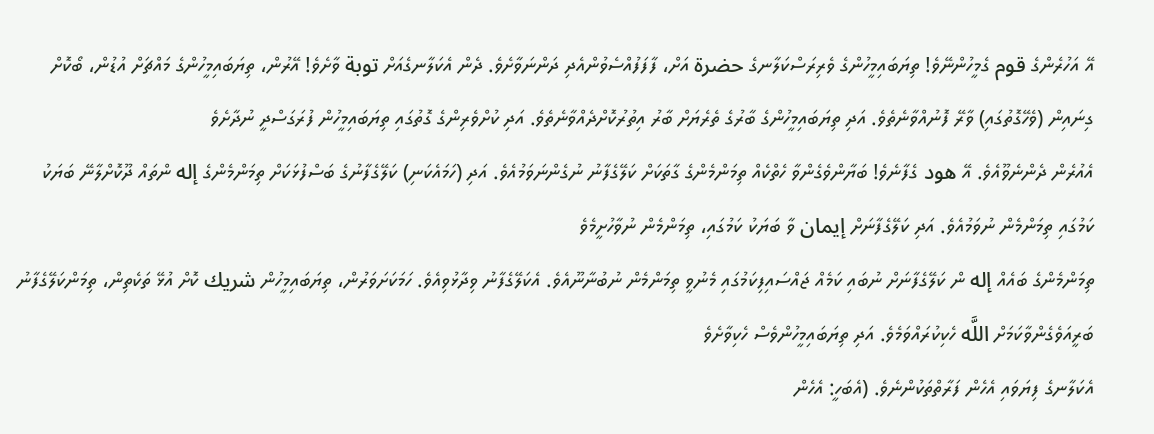އޭ އަހުރެންގެ قوم ގެމީހުންނޭވެ! ތިޔަބައިމީހުންގެ ވެރިރަސްކަލާނގެ حضرة އަށް، ފާފަފުއްސެވުންއެދި ދަންނަވާށެވެ. ދެން އެކަލާނގެއަށް توبة ވާށެވެ! އޭރުން، ތިޔަބައިމީހުންގެ މައްޗަށް އުޑުން، ބޯކޮށް ގިނައިން (ވެހޭގޮތުގައި) ވާރޭ ފޮނުއްވާނެތެވެ. އަދި ތިޔަބައިމީހުންގެ ބާރުގެ ތެރެޔަށް ބާރު އިތުރުކޮށްދެއްވާނެތެވެ. އަދި ކުށްވެރިންގެ ގޮތުގައި ތިޔަބައިމީހުން ފުރަގަސްދީ ނުދާށެވެ
އެއުރެން ދެންނެވޫއެވެ. އޭ هود ގެފާނެވެ! ބަޔާންވެގެންވާ ހެތްކެއް ތިމަންމެންގެ ގާތަކަށް ކަލޭގެފާނު ނުގެންނަވަމުއެވެ. އަދި (ހަމައެކަނި) ކަލޭގެފާނުގެ ބަސްފުޅަކަށް ތިމަންމެންގެ إله ންތައް ދޫކޮށްލާނޭ ބަޔަކު ކަމުގައި ތިމަންމެން ނުވަމުއެވެ. އަދި ކަލޭގެފާނަށް إيمان ވާ ބަޔަކު ކަމުގައި، ތިމަންމެން ނުވާހުށީމެވެ
ތިމަންމެންގެ ބައެއް إله ން ކަލޭގެފާނަށް ނުބައި ކަމެއް ޖައްސައިފިކަމުގައި މެނުވީ ތިމަންމެން ނުބުނާނޫއެވެ. އެކަލޭގެފާނު ވިދާޅުވިއެވެ. ހަމަކަށަވަރުން، ތިޔަބައިމީހުން شريك ކޮށް އުޅޭ ތަކެތިން، ތިމަންކަލޭގެފާނު ބަރީއަވެގެންވާކަމަށް اللَّه ހެކިކުރައްވަމެވެ. އަދި ތިޔަބައިމީހުންވެސް ހެކިވާށެވެ
އެކަލާނގެ ފިޔަވައި އެހެން ފަރާތްތަކުންނެވެ. (އެބަހީ: އެހެން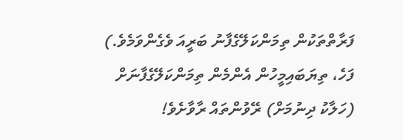ފަރާތްތަކުން ތިމަންކަލޭގެފާނު ބަރީއަ ވެގެންވަމެވެ.) ފަހެ، ތިޔަބައިމީހުން އެންމެން ތިމަންކަލޭގެފާނަށް (ހަލާކު ދިނުމަށް) ރޭވުންތައް ރާވާށެވެ!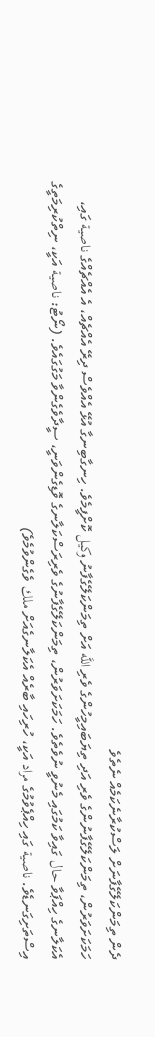ދެން ތިމަންކަލޭގެފާނަށް ލަސްކުރާނެކަމެއް ނެތެވެ
ހަމަކަށަވަރުން، ތިމަންކަލޭގެފާނުންގެ ވެރި އަދި ތިޔަބައިމީހުންގެ ވެރި اللَّه އަށް ތިމަންކަލޭގެފާނު وكيل ކޮށްފީމެވެ. ހިނގާބިނގާ އުޅޭ އެއްވެސް ދިރޭ އެއްޗެއް، އެ އެއްޗެއްގެ ناصية ގައި، އެކަލާނގެ ހިއްޕަވާ حال ގައިވާ ކަމުގައި މެނުވީ ނުވެތެވެ. ހަމަކަށަވަރުން، ތިމަންކަލޭގެފާނުގެ ވެރިރަސްކަލާނގެ ވޮޑިގެންވަނީ، ސީދާވެގެންވާ މަގުގައެވެ. (ނޯޓު: ناصية އަކީ، ނިތްކުރިމަތީގެ އިސްތަށިގަނޑެވެ. ناصية ގައި ހިއްޕެވުމުގެ مراد އަކީ، ހުރިހައި ބާރެއް އެކަލާނގެއަށް ملك ވެގެންވުމެވެ)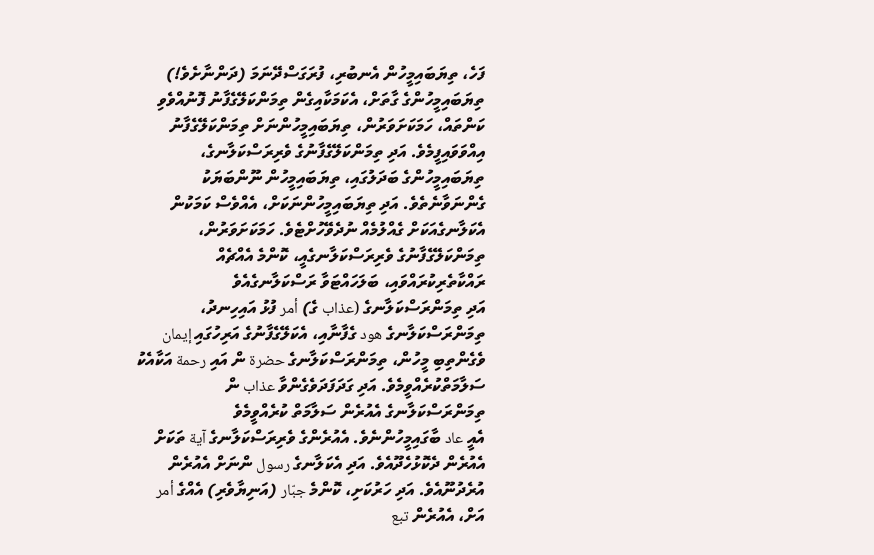ފަހެ، ތިޔަބައިމީހުން އެނބުރި، ފުރަގަސްދޭނަމަ (ދަންނާށެވެ!) ތިޔަބައިމީހުންގެ ގާތަށް، އެކަމަކާއިގެން ތިމަންކަލޭގެފާނު ފޮނުއްވެވި ކަންތައް، ހަމަކަށަވަރުން، ތިޔަބައިމީހުންނަށް ތިމަންކަލޭގެފާނު އިއްވަވައިފީމެވެ. އަދި ތިމަންކަލޭގެފާނުގެ ވެރިރަސްކަލާނގެ، ތިޔަބައިމީހުންގެ ބަދަލުގައި، ތިޔަބައިމީހުން ނޫންބަޔަކު ގެންނަވާނެތެވެ. އަދި ތިޔަބައިމީހުންނަކަށް، އެއްވެސް ކަމަކުން އެކަލާނގެއަކަށް ގެއްލުމެއް ނުދެވޭހުށްޓެވެ. ހަމަކަށަވަރުން، ތިމަންކަލޭގެފާނުގެ ވެރިރަސްކަލާނގެއީ، ކޮންމެ އެއްޗެއް ރައްކާތެރިކުރައްވައި، ބަލަހައްޓަވާ ރަސްކަލާނގެއެވެ
އަދި ތިމަންރަސްކަލާނގެ (عذاب ގެ) أمر ފުޅު އައިހިނދު، ތިމަންރަސްކަލާނގެ هود ގެފާނާއި، އެކަލޭގެފާނުގެ އަރިހުގައި إيمان ވެގެންތިބި މީހުން، ތިމަންރަސްކަލާނގެ حضرة ން އައި رحمة އަކާއެކު ސަލާމަތްކުރެއްވީމެވެ. އަދި ގަދަފަދަވެގެންވާ عذاب ން ތިމަންރަސްކަލާނގެ އެއުރެން ސަލާމަތް ކުރެއްވީމެވެ
އެއީ عاد ބާގައިމީހުންނެވެ. އެއުރެންގެ ވެރިރަސްކަލާނގެ آية ތަކަށް އެއުރެން ދެކޮޅުހެދޫއެވެ. އަދި އެކަލާނގެ رسول ންނަށް އެއުރެން އުރެދުނޫއެވެ. އަދި ހަރުކަށި، ކޮންމެ جبّار (އަނިޔާވެރި) އެއްގެ أمر އަށް، އެއުރެން تبع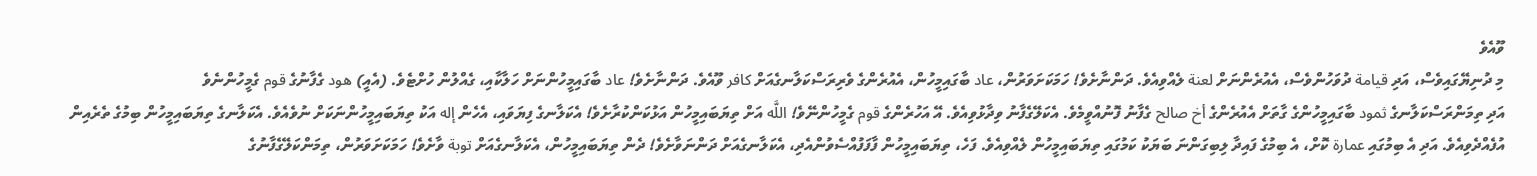ވޫއެވެ
މި ދުނިޔޭގައިވެސް، އަދި قيامة ދުވަހުންވެސް، އެއުރެންނަށް لعنة ލެއްވިއެވެ. ދަންނާށެވެ! ހަމަކަށަވަރުން، عاد ބާގައިމީހުން، އެއުރެންގެ ވެރިރަސްކަލާނގެއަށް كافر ވޫއެވެ. ދަންނާށެވެ! عاد ބާގައިމީހުންނަށް ހަލާކާއި، ގެއްލުން ހުށްޓެވެ. (އެއީ) هود ގެފާނުގެ قوم ގެމީހުންނެވެ
އަދި ތިމަންރަސްކަލާނގެ ثمود ބާގައިމީހުންގެ ގާތަށް އެއުރެންގެ أخ صالح ގެފާނު ފޮނުއްވީމެވެ. އެކަލޭގެފާނު ވިދާޅުވިއެވެ. އޭ އަހުރެންގެ قوم ގެމީހުންނޭވެ! اللَّه އަށް ތިޔަބައިމީހުން އަޅުކަންކުރާށެވެ! އެކަލާނގެ ފިޔަވައި، އެހެން إله އަކު ތިޔަބައިމީހުންނަކަށް ނުވެއެވެ. އެކަލާނގެ ތިޔަބައިމީހުން ބިމުގެ ތެރެއިން އުފެއްދެވިއެވެ. އަދި އެ ބިމުގައި عمارة ކޮށް، އެ ބިމުގެ ފައިދާ ލިބިގަންނަ ބަޔަކު ކަމުގައި ތިޔަބައިމީހުން ލެއްވިއެވެ. ފަހެ، ތިޔަބައިމީހުން ފާފަފުއްސެވުންއެދި، އެކަލާނގެއަށް ދަންނަވާށެވެ! ދެން ތިޔަބައިމީހުން، އެކަލާނގެއަށް توبة ވާށެވެ! ހަމަކަށަވަރުން، ތިމަންކަލޭގެފާނުގެ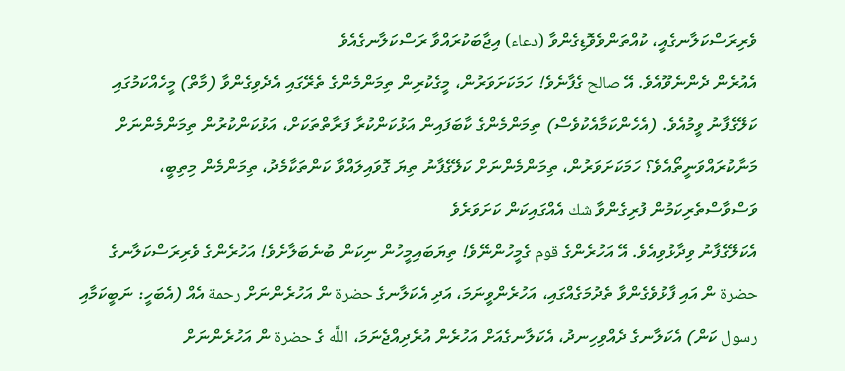ވެރިރަސްކަލާނގެއީ، ކުއްތަންވެވޮޑިގެންވާ (دعاء) އިޖާބަކުރައްވާ ރަސްކަލާނގެއެވެ
އެއުރެން ދެންނެވޫއެވެ. އޭ صالح ގެފާނެވެ! ހަމަކަށަވަރުން، މީގެކުރިން ތިމަންމެންގެ ތެރޭގައި އެދެވިގެންވާ (މާތް) މީހެއްކަމުގައި ކަލޭގެފާނު ވީމުއެވެ. (އެހެންކަމާއެކުވެސް) ތިމަންމެންގެ ކާބަފައިން އަޅުކަންކުރާ ފަރާތްތަކަށް، އަޅުކަންކުރުން ތިމަންމެންނަށް މަނާކުރައްވަނީތޯއެވެ؟ ހަމަކަށަވަރުން، ތިމަންމެންނަށް ކަލޭގެފާނު ތިޔަ ގޮވައިލައްވާ ކަންތަކާމެދު، ތިމަންމެން މިތިބީ، ވަސްވާސްތެރިކަމުން ފުރިގެންވާ شك އެއްގައިކަން ކަށަވަރެވެ
އެކަލޭގެފާނު ވިދާޅުވިއެވެ. އޭ އަހުރެންގެ قوم ގެމީހުންނޭވެ! ތިޔަބައިމީހުން ނިކަން ބުނެބަލާށެވެ! އަހުރެންގެ ވެރިރަސްކަލާނގެ حضرة ން އައި ފާޅުވެގެންވާ ތެދުމަގެއްގައި، އަހުރެންވީނަމަ، އަދި އެކަލާނގެ حضرة ން އަހުރެންނަށް رحمة އެއް (އެބަހީ: ނަބީކަމާއި رسول ކަން) އެކަލާނގެ ދެއްވިހިނދު، އެކަލާނގެއަށް އަހުރެން އުރެދިއްޖެނަމަ، اللَّه ގެ حضرة ން އަހުރެންނަށް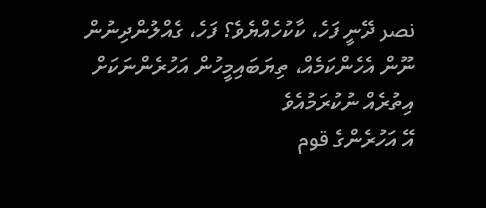نصر ދޭނީ ފަހެ، ކާކުހެއްޔެވެ؟ ފަހެ، ގެއްލުންދިނުން ނޫން އެހެންކަމެއް، ތިޔަބައިމީހުން އަހުރެންނަކަށް އިތުރެއް ނުކުރަމުއެވެ
އޭ އަހުރެންގެ قوم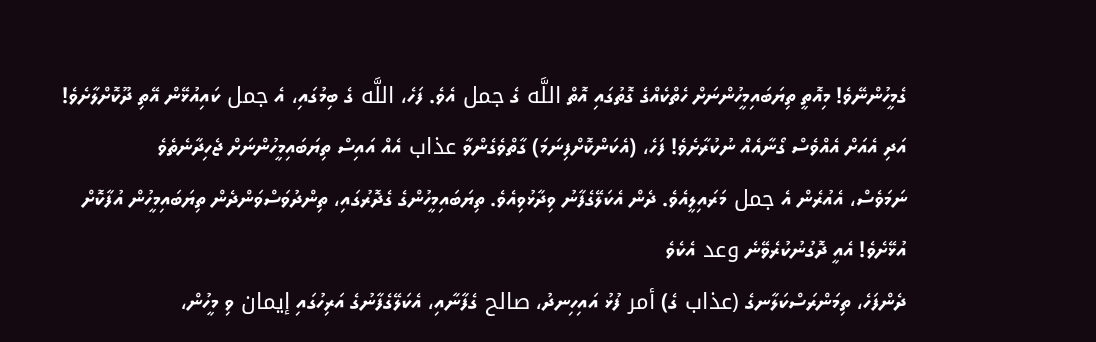ގެމީހުންނޭވެ! މިއޮތީ ތިޔަބައިމީހުންނަށް ހެތްކެއްގެ ގޮތުގައި އޮތް اللَّه ގެ جمل އެވެ. ފަހެ، اللَّه ގެ ބިމުގައި، އެ جمل ކައިއުޅޭން އޭތި ދޫކޮށްލާށެވެ! އަދި އެއަށް އެއްވެސް ގޯނާއެއް ނުކުރާށެވެ! ފަހެ، (އެކަންކޮށްފިނަމަ) ގާތްވެގެންވާ عذاب އެއް އައިސް ތިޔަބައިމީހުންނަށް ޖެހިދާނެތެވެ
ނަމަވެސް، އެއުރެން އެ جمل މަރައިލީއެވެ. ދެން އެކަލޭގެފާނު ވިދާޅުވިއެވެ. ތިޔަބައިމީހުންގެ ގެދޮރުގައި، ތިންދުވަސްވަންދެން ތިޔަބައިމީހުން އުފާކޮށް އުޅޭށެވެ! އެއީ ދޮގުނުކުރެވޭނެ وعد އެކެވެ
ދެންފަހެ، ތިމަންރަސްކަލާނގެ (عذاب ގެ) أمر ފުޅު އައިހިނދު، صالح ގެފާނާއި، އެކަލޭގެފާނުގެ އަރިހުގައި إيمان ވި މީހުން،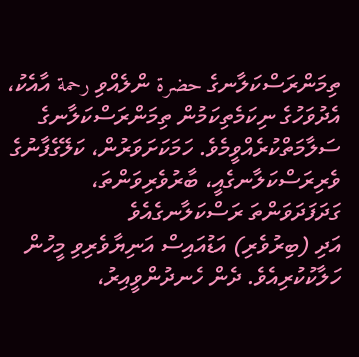ތިމަންރަސްކަލާނގެ حضرة ންލެއްވި رحمة އާއެކު، އެދުވަހުގެ ނިކަމެތިކަމުން ތިމަންރަސްކަލާނގެ ސަލާމަތްކުރެއްވީމެވެ. ހަމަކަށަވަރުން، ކަލޭގެފާނުގެ ވެރިރަސްކަލާނގެއީ، ބާރުވެރިވަންތަ، ގަދަފަދަވަންތަ ރަސްކަލާނގެއެވެ
އަދި (ބިރުވެރި) އަޑުއައިސް އަނިޔާވެރިވި މީހުން ހަލާކުކުރިއެވެ. ދެން ހެނދުންވީއިރު،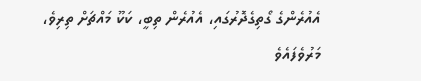އެއުރެންގެ ގޯތިގެދޮރުގައި، އެއުރެން ތިބީ، ކަކޫ މައްޗަށް ތިރިވެ، މަރުވެފައެވެ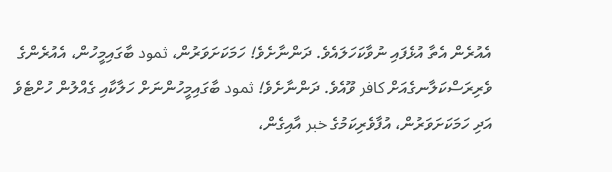އެއުރެން އެތާ އުޅެފައި ނުވާކަހަލައެވެ. ދަންނާށެވެ! ހަމަކަށަވަރުން، ثمود ބާގައިމީހުން، އެއުރެންގެ ވެރިރަސްކަލާނގެއަށް كافر ވޫއެވެ. ދަންނާށެވެ! ثمود ބާގައިމީހުންނަށް ހަލާކާއި ގެއްލުން ހުށްޓެވެ
އަދި ހަމަކަށަވަރުން، އުފާވެރިކަމުގެ خبر އާއިގެން،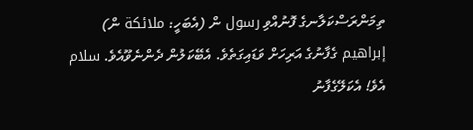ތިމަންރަސްކަލާނގެ ފޮނުއްވި رسول ން (އެބަހީ: ملائكة ން) إبراهيم ގެފާނުގެ އަރިހަށް ވަޑައިގަތެވެ. އެބޭކަލުން ދެންނެވޫއެވެ. سلام އެވެ! އެކަލޭގެފާނު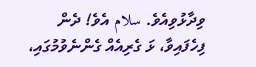ވިދާޅުވިއެވެ. سلام އެވެ! ދެން ފިހެފައިވާ، ޅަ ގެރިއެއް ގެންނެވުމުގައި،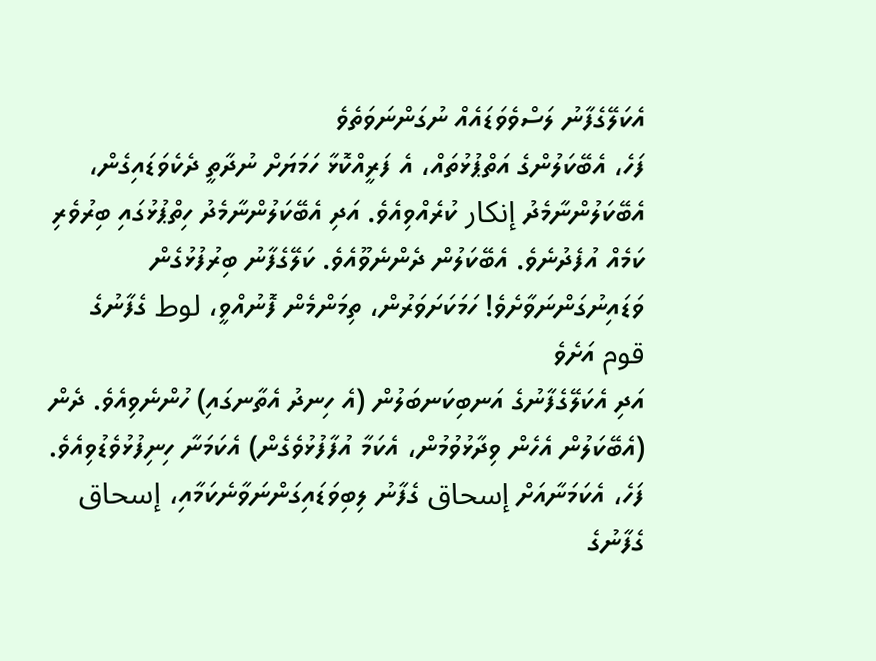އެކަލޭގެފާނު ލަސްވެވަޑައެއް ނުގަންނަވަތެވެ
ފަހެ، އެބޭކަލުންގެ އަތްޕުޅުތައް، އެ ފަރީއްކޮޅާ ހަމަޔަށް ނުދާތީ ދެކެވަޑައިގެން، އެބޭކަލުންނާމެދު إنكار ކުރެއްވިއެވެ. އަދި އެބޭކަލުންނާމެދު ހިތްޕުޅުގައި ބިރުވެރި ކަމެއް އުފެދުނެވެ. އެބޭކަލުން ދެންނެވޫއެވެ. ކަލޭގެފާނު ބިރުފުޅުގެން ވަޑައިނުގަންނަވާށެވެ! ހަމަކަށަވަރުން، ތިމަންމެން ފޮނުއްވީ، لوط ގެފާނުގެ قوم އަށެވެ
އަދި އެކަލޭގެފާނުގެ އަނބިކަނބަލުން (އެ ހިނދު އެތާނގައި) ހުންނެވިއެވެ. ދެން (އެބޭކަލުން އެހެން ވިދާޅުވުމުން، އެކަމާ އުފާފުޅުވެގެން) އެކަމަނާ ހިނިފުޅުވެޑުވިއެވެ. ފަހެ، އެކަމަނާއަށް إسحاق ގެފާނު ލިބިވަޑައިގަންނަވާނެކަމާއި، إسحاق ގެފާނުގެ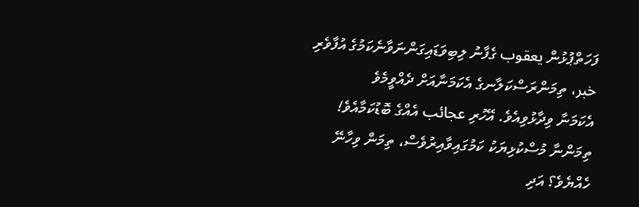ފަހަތްޕުޅުން يعقوب ގެފާނު ލިބިވަޑައިގަންނަވާނެކަމުގެ އުފާވެރި خبر، ތިމަންރަސްކަލާނގެ އެކަމަނާއަށް ދެއްވީމެވެ
އެކަމަނާ ވިދާޅުވިއެވެ. އޭހުރި عجائب އެއްގެ ބޮޑުކަމާއެވެ! ތިމަންނާ މުސްކުޅިޔަކު ކަމުގައިވާއިރުވެސް، ތިމަން ވިހާނޭ ހެއްޔެވެ؟ އަދި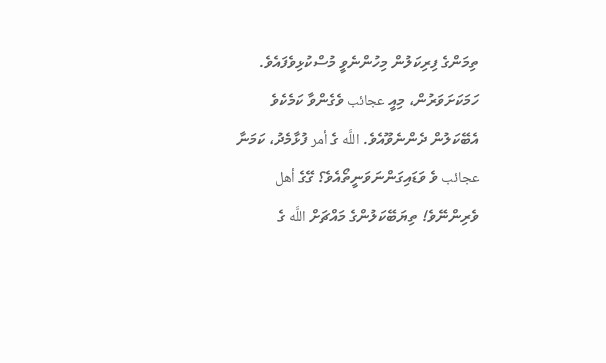ތިމަންގެ ފިރިކަލުން މިހުންނެވީ މުސްކުޅިވެފައެވެ. ހަމަކަށަވަރުން، މިއީ عجائب ވެގެންވާ ކަމެކެވެ
އެބޭކަލުން ދެންނެވޫއެވެ. اللَّه ގެ أمر ފުޅާމެދު، ކަމަނާ عجائب ވެ ވަޑައިގަންނަވަނީތޯއެވެ؟ ގޭގެ أهل ވެރިންނޭވެ! ތިޔަބޭކަލުންގެ މައްޗަށް اللَّه ގެ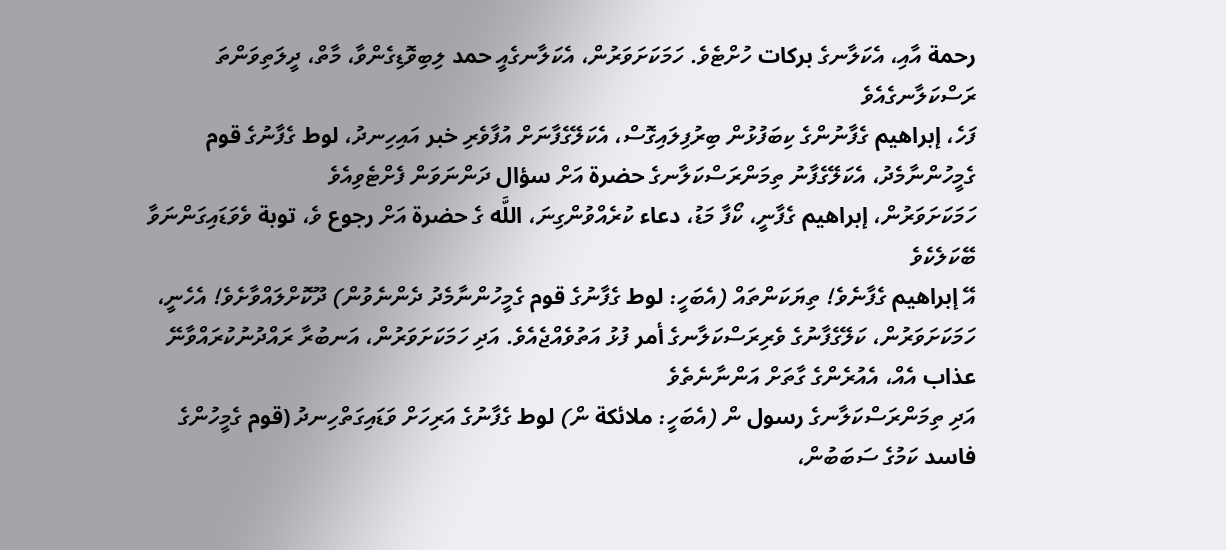رحمة އާއި، އެކަލާނގެ بركات ހުށްޓެވެ. ހަމަކަށަވަރުން، އެކަލާނގެއީ حمد ލިބިވޮޑިގެންވާ، މާތް، ދީލަތިވަންތަ ރަސްކަލާނގެއެވެ
ފަހެ، إبراهيم ގެފާނުންގެ ކިބަފުޅުން ބިރުފިލައިގޮސް، އެކަލޭގެފާނަށް އުފާވެރި خبر އައިހިނދު، لوط ގެފާނުގެ قوم ގެމީހުންނާމެދު، އެކަލޭގެފާނު ތިމަންރަސްކަލާނގެ حضرة އަށް سؤال ދަންނަވަން ފެށްޓެވިއެވެ
ހަމަކަށަވަރުން، إبراهيم ގެފާނީ، ކޯފާ މަޑު، دعاء ކުރެއްވުންގިނަ، اللَّه ގެ حضرة އަށް رجوع ވެ، توبة ވެވަޑައިގަންނަވާ ބޭކަލެކެވެ
އޭ إبراهيم ގެފާނެވެ! ތިޔަކަންތައް (އެބަހީ: لوط ގެފާނުގެ قوم ގެމީހުންނާމެދު ދެންނެވުން) ދޫކޮށްލައްވާށެވެ! އެހެނީ، ހަމަކަށަވަރުން، ކަލޭގެފާނުގެ ވެރިރަސްކަލާނގެ أمر ފުޅު އަތުވެއްޖެއެވެ. އަދި ހަމަކަށަވަރުން، އަނބުރާ ރައްދުނުކުރައްވާނޭ عذاب އެއް، އެއުރެންގެ ގާތަށް އަންނާނެތެވެ
އަދި ތިމަންރަސްކަލާނގެ رسول ން (އެބަހީ: ملائكة ން) لوط ގެފާނުގެ އަރިހަށް ވަޑައިގަތްހިނދު (قوم ގެމީހުންގެ فاسد ކަމުގެ ސަބަބުން،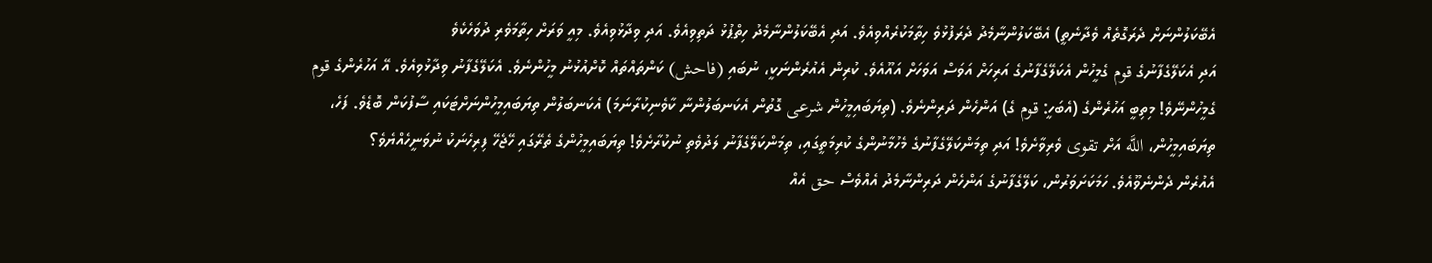އެބޭކަލުންނަށް ދެރަގޮތެއް ވެދާނެތީ) އެބޭކަލުންނާމެދު ދެރަފުޅުވެ ހިތާމަކުރެއްވިއެވެ. އަދި އެބޭކަލުންނާމެދު ހިތްޕުޅު ދަތިވިއެވެ. އަދި ވިދާޅުވިއެވެ. މިއީ ވަރަށް ހިތާމަވެރި ދުވަހެކެވެ
އަދި އެކަލޭގެފާނުގެ قوم ގެމީހުން އެކަލޭގެފާނުގެ އަރިހަށް އަވަސް އަވަހަށް އައޫއެވެ. ކުރިން އެއުރެންނަކީ، ނުބައި (فاحش) ކަންތައްތައް ކޮށްއުޅުނު މީހުންނެވެ. އެކަލޭގެފާނު ވިދާޅުވިއެވެ. އޭ އަހުރެންގެ قوم ގެމީހުންނޭވެ! މިތިބީ އަހުރެންގެ (އެބަހީ: قوم ގެ) އަންހެން ދަރިންނެވެ. (ތިޔަބައިމީހުން شرعى ގޮތުން އެކަނބަލުންނާ ކާވެނިކުރާނަމަ) އެކަނބަލުން ތިޔަބައިމީހުންނަށްޓަކައި ސާފުކަން ބޮޑެވެ. ފަހެ، ތިޔަބައިމީހުން، اللَّه އަށް تقوى ވެރިވާށެވެ! އަދި ތިމަންކަލޭގެފާނުގެ މެހުމާނުންގެ ކުރިމަތީގައި، ތިމަންކަލޭގެފާނު ލަދުވެތި ނުކުރާށެވެ! ތިޔަބައިމީހުންގެ ތެރޭގައި ހޭޖެހޭ ފިރިހެނަކު ނުވަނީހެއްޔެވެ؟
އެއުރެން ދެންނެވޫއެވެ. ހަމަކަށަވަރުން، ކަލޭގެފާނުގެ އަންހެން ދަރިންނާމެދު އެއްވެސް حق އެއް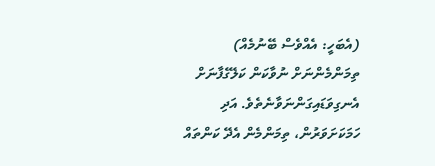(އެބަހީ: އެއްވެސް ބޭނުމެއް) ތިމަންމެންނަށް ނުވާކަން ކަލޭގެފާނަށް އެނގިވަޑައިގަންނަވާނެތެވެ. އަދި ހަމަކަށަވަރުން، ތިމަންމެން އެދޭ ކަންތައް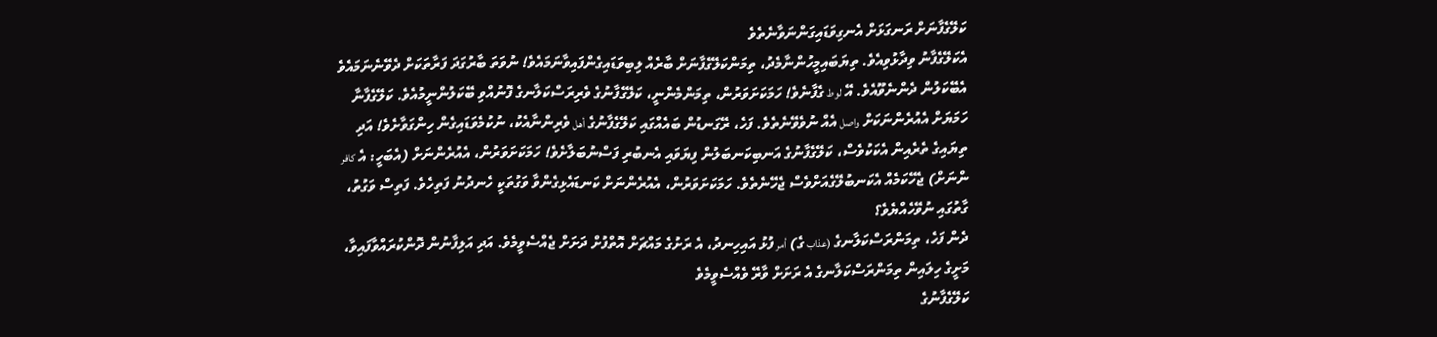ކަލޭގެފާނަށް ރަނގަޅަށް އެނގިވަޑައިގަންނަވާނެތެވެ
އެކަލޭގެފާނު ވިދާޅުވިއެވެ. ތިޔަބައިމީހުންނާމެދު، ތިމަންކަލޭގެފާނަށް ބާރެއް ލިބިވަޑައިގެންފައިވާނަމައެވެ! ނުވަތަ ބާރުގަދަ ފަރާތަކަށް ދެވޭނެނަމައެވެ
އެބޭކަލުން ދެންނެވޫއެވެ. އޭ لوط ގެފާނެވެ! ހަމަކަށަވަރުން، ތިމަންމެންނީ، ކަލޭގެފާނުގެ ވެރިރަސްކަލާނގެ ފޮނުއްވި ބޭކަލުންނީމުއެވެ. ކަލޭގެފާނާ ހަމަޔަށް އެއުރެންނަކަށް واصل އެއް ނުވެވޭނެތެވެ. ފަހެ، ރޭގަނޑުން ބައެއްގައި ކަލޭގެފާނުގެ أهل ވެރިންނާއެކު، ނުކުމެވަޑައިގެން ހިންގަވާށެވެ! އަދި ތިޔައިގެ ތެރެއިން އެކަކުވެސް، ކަލޭގެފާނުގެ އަނބިކަނބަލުން ފިޔަވައި އެނބުރި ފަސްނުބަލާށެވެ! ހަމަކަށަވަރުން، އެއުރެންނަށް (އެބަހީ: އެ كافر ންނަށް) ޖެހޭކަމެއް އެކަނބުލޭގެއަށްވެސް ޖެހޭނެތެވެ. ހަމަކަށަވަރުން، އެއުރެންނަށް ކަނޑައެޅިގެންވާ ވަގުތަކީ ހެނދުނު ފަތިހެވެ. ފަތިސް ވަގުތު، ގާތުގައި ނުވޭހެއްޔެވެ؟
ދެން ފަހެ، ތިމަންރަސްކަލާނގެ (عذاب ގެ) أمر ފުޅު އައިހިނދު، އެ ރަށުގެ މައްޗަށް އޮތްފުށް ދަށަށް ޖެއްސެވީމެވެ. އަދި އަލިފާނުން ދޮންކުރައްވާފައިވާ، މަށީގެ ހިލައިން ތިމަންރަސްކަލާނގެ އެ ރަށަށް ވާރޭ ވެއްސެވީމެވެ
ކަލޭގެފާނުގެ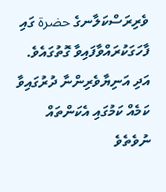ވެރިރަސްކަލާނގެ حضرة ގައި ފާހަގަކުރައްވާފައިވާ ގޮތުގައެވެ. އަދި އަނިޔާވެރިންނާ ދުރުގައިވާ ކަމެއް ކަމުގައި އެކަންތައް ނުވެތެވެ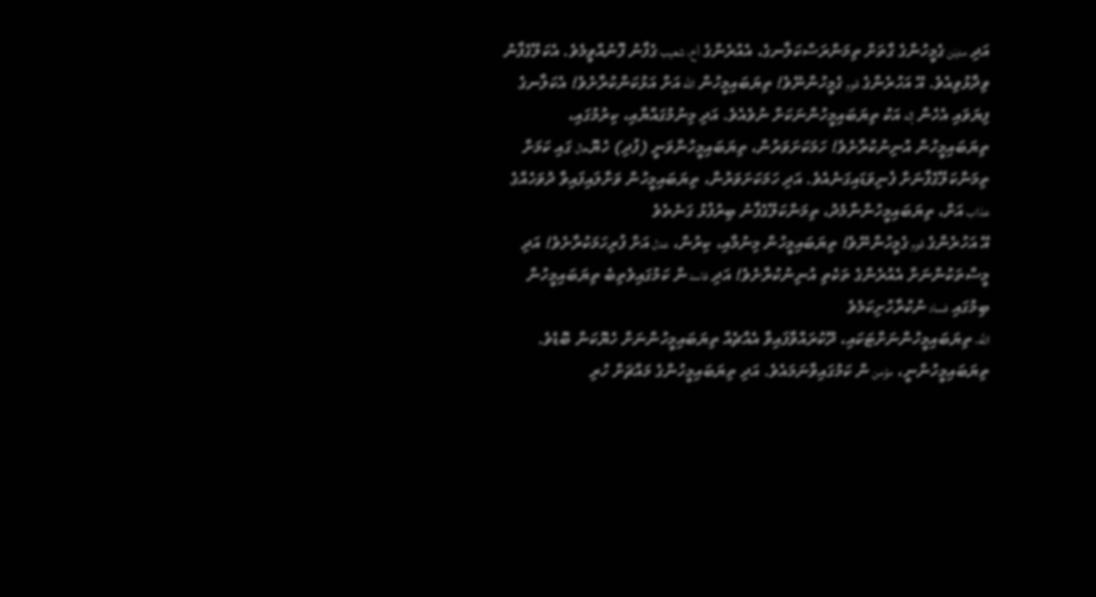އަދި مديَن ގެމީހުންގެ ގާތަށް ތިމަންރަސްކަލާނގެ، އެއުރެންގެ أخ، شعيب ގެފާނު ފޮނުއްވީމެވެ. އެކަލޭގެފާނު ވިދާޅުވިއެވެ. އޭ އަހުރެންގެ قوم ގެމީހުންނޭވެ! ތިޔަބައިމީހުން اللَّه އަށް އަޅުކަންކުރާށެވެ! އެކަލާނގެ ފިޔަވައި އެހެން إله އަކު ތިޔަބައިމީހުންނަކަށް ނުވެއެވެ. އަދި މިނުމުގައްޔާއި، ކިރުމުގައި، ތިޔަބައިމީހުން އުނިނުކުރާށެވެ! ހަމަކަށަވަރުން، ތިޔަބައިމީހުންވަނީ (ފުދި) ހެޔޮحال ގައި ކަމަށް ތިމަންކަލޭގެފާނަށް ފެނިވަޑައިގަނެއެވެ. އަދި ހަމަކަށަވަރުން، ތިޔަބައިމީހުން ވަށާލައިފައިވާ ދުވަހެއްގެ عذاب އަށް، ތިޔަބައިމީހުންނާމެދު، ތިމަންކަލޭގެފާނު ބިރުފުޅު ގަނެތެވެ
އޭ އަހުރެންގެ قوم ގެމީހުންނޭވެ! ތިޔަބައިމީހުން މިނުމާއި، ކިރުން، عدل އަށް ފުރިހަމަކުރާށެވެ! އަދި މީސްތަކުންނަށް އެއުރެންގެ ތަކެތި އުނިނުކުރާށެވެ! އަދި فاسد ން ކަމުގައިވެތިބެ ތިޔަބައިމީހުން ބިމުގައި فساد ނުކުރާހުށިކަމެވެ
اللَّه، ތިޔަބައިމީހުންނަށްޓަކައި، ދޫކުރައްވާފައިވާ އެއްޗެއް ތިޔަބައިމީހުންނަށް ހެޔޮކަން ބޮޑެވެ. ތިޔަބައިމީހުންނީ، مؤمن ން ކަމުގައިވާނަމައެވެ. އަދި ތިޔަބައިމީހުންގެ މައްޗަށް ހުރި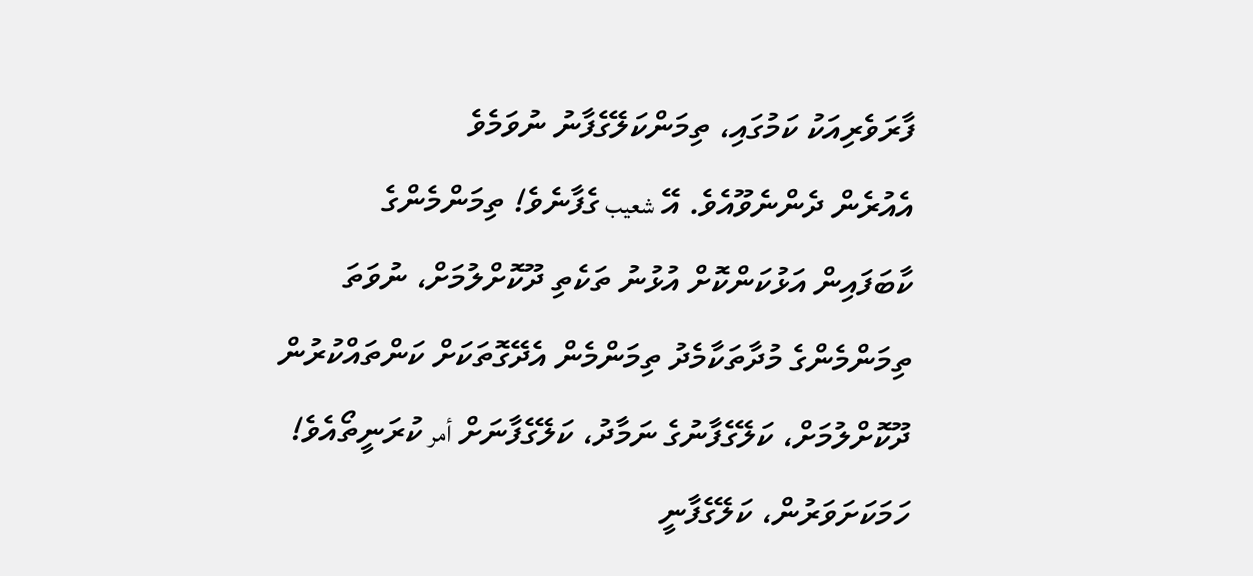ފާރަވެރިއަކު ކަމުގައި، ތިމަންކަލޭގެފާނު ނުވަމެވެ
އެއުރެން ދެންނެވޫއެވެ. އޭ شعيب ގެފާނެވެ! ތިމަންމެންގެ ކާބަފައިން އަޅުކަންކޮށް އުޅުނު ތަކެތި ދޫކޮށްލުމަށް، ނުވަތަ ތިމަންމެންގެ މުދާތަކާމެދު ތިމަންމެން އެދޭގޮތަކަށް ކަންތައްކުރުން ދޫކޮށްލުމަށް، ކަލޭގެފާނުގެ ނަމާދު، ކަލޭގެފާނަށް أمر ކުރަނީތޯއެވެ! ހަމަކަށަވަރުން، ކަލޭގެފާނީ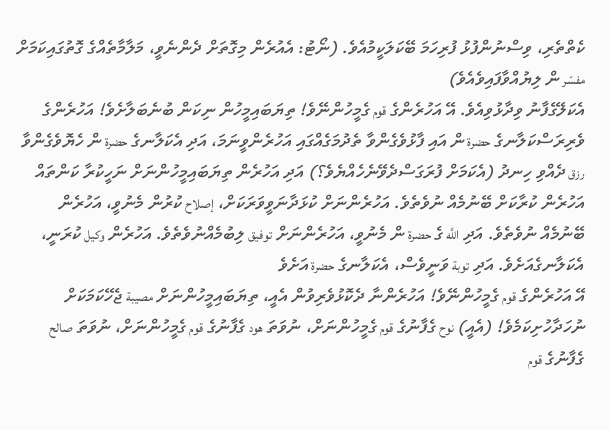ކެތްތެރި، ވިސްނުންފުޅު ފުރިހަމަ ބޭކަލަކީމުއެވެ. (ނޯޓު: އެއުރެން މިގޮތަށް ދެންނެވީ، މަލާމާތެއްގެ ގޮތުގައިކަމަށް مفسّر ން ލިޔުއްވާފައިވެއެވެ)
އެކަލޭގެފާނު ވިދާޅުވިއެވެ. އޭ އަހުރެންގެ قوم ގެމީހުންނޭވެ! ތިޔަބައިމީހުން ނިކަން ބުނެބަލާށެވެ! އަހުރެންގެ ވެރިރަސްކަލާނގެ حضرة ން އައި ފާޅުވެގެންވާ ތެދުމަގެއްގައި އަހުރެންވީނަމަ، އަދި އެކަލާނގެ حضرة ން ހެޔޮވެގެންވާ رزق ދެއްވި ހިނދު (އެކަމަށް ފުރަގަސްދެވޭނެހެއްޔެވެ؟) އަދި އަހުރެން ތިޔަބައިމީހުންނަށް ނަހީކުރާ ކަންތައް އަހުރެން ކުރާކަށް ބޭނުމެއް ނުވެތެވެ. އަހުރެންނަށް ކުޅަދާނަވީވަރަކަށް، إصلاح ކުރުން މެނުވީ، އަހުރެން ބޭނުމެއް ނުވެތެވެ. އަދި اللَّه ގެ حضرة ން މެނުވީ، އަހުރެންނަށް توفيق ލިބުމެއްނުވެތެވެ. އަހުރެން وكيل ކުރަނީ، އެކަލާނގެއަށެވެ. އަދި توبة ވަނީވެސް، އެކަލާނގެ حضرة އަށެވެ
އޭ އަހުރެންގެ قوم ގެމީހުންނޭވެ! އަހުރެންނާ ދެކޮޅުވެރިވުން އެއީ، ތިޔަބައިމީހުންނަށް مصيبة ޖެހޭކަމަކަށް ނުހަދާހުށިކަމެވެ! (އެއީ) نوح ގެފާނުގެ قوم ގެމީހުންނަށް، ނުވަތަ هود ގެފާނުގެ قوم ގެމީހުންނަށް، ނުވަތަ صالح ގެފާނުގެ قوم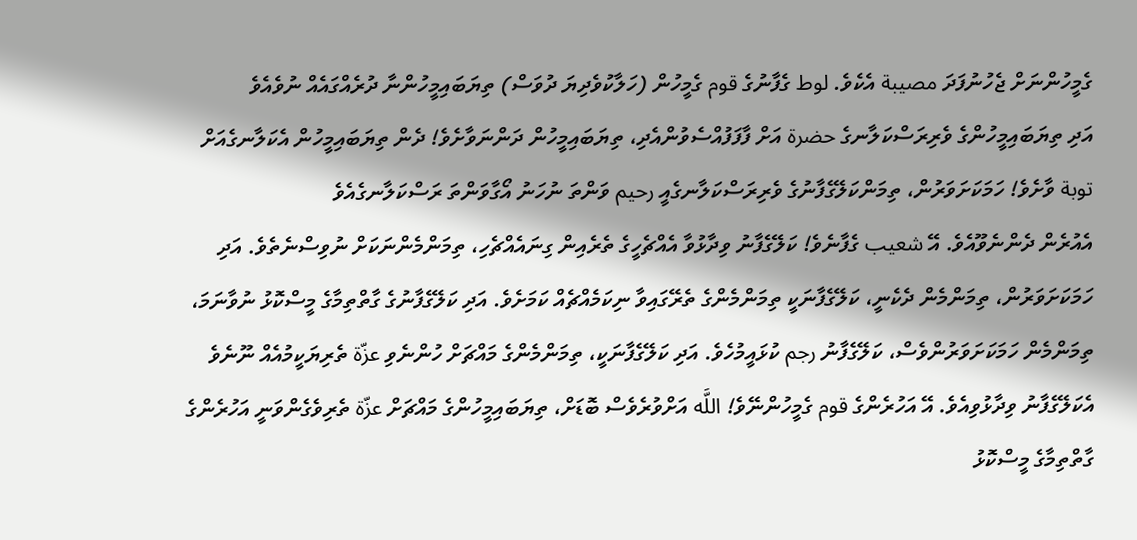ގެމީހުންނަށް ޖެހުނުފަދަ مصيبة އެކެވެ. لوط ގެފާނުގެ قوم ގެމީހުން (ހަލާކުވެދިޔަ ދުވަސް) ތިޔަބައިމީހުންނާ ދުރެއްގައެއް ނުވެއެވެ
އަދި ތިޔަބައިމީހުންގެ ވެރިރަސްކަލާނގެ حضرة އަށް ފާފަފުއްސެވުންއެދި، ތިޔަބައިމީހުން ދަންނަވާށެވެ! ދެން ތިޔަބައިމީހުން އެކަލާނގެއަށް توبة ވާށެވެ! ހަމަކަށަވަރުން، ތިމަންކަލޭގެފާނުގެ ވެރިރަސްކަލާނގެއީ رحيم ވަންތަ ނުހަނު އޯގާވަންތަ ރަސްކަލާނގެއެވެ
އެއުރެން ދެންނެވޫއެވެ. އޭ شعيب ގެފާނެވެ! ކަލޭގެފާނު ވިދާޅުވާ އެއްޗެހީގެ ތެރެއިން ގިނައެއްޗެހި، ތިމަންމެންނަކަށް ނުވިސްނެތެވެ. އަދި ހަމަކަށަވަރުން، ތިމަންމެން ދެކެނީ، ކަލޭގެފާނަކީ ތިމަންމެންގެ ތެރޭގައިވާ ނިކަމެއްޗެއް ކަމަށެވެ. އަދި ކަލޭގެފާނުގެ ގާތްތިމާގެ މީސްކޮޅު ނުވާނަމަ، ތިމަންމެން ހަމަކަށަވަރުންވެސް، ކަލޭގެފާނު رجم ކުޅައީމުހެވެ. އަދި ކަލޭގެފާނަކީ، ތިމަންމެންގެ މައްޗަށް ހުންނެވި عزّة ތެރިޔަކީމުއެއް ނޫނެވެ
އެކަލޭގެފާނު ވިދާޅުވިއެވެ. އޭ އަހުރެންގެ قوم ގެމީހުންނޭވެ! اللَّه އަށްވުރެވެސް ބޮޑަށް، ތިޔަބައިމީހުންގެ މައްޗަށް عزّة ތެރިވެގެންވަނީ އަހުރެންގެ ގާތްތިމާގެ މީސްކޮޅު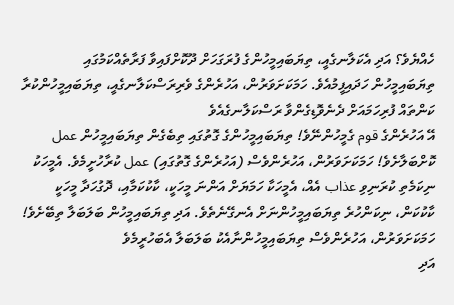ހެއްޔެވެ؟ އަދި އެކަލާނގެއީ، ތިޔަބައިމީހުންގެ ފުރަގަހަށް ދޫކޮށްފައިވާ ފަރާތެއްކަމުގައި ތިޔަބައިމީހުން ހަދައިފީމުއެވެ. ހަމަކަށަވަރުން، އަހުރެންގެ ވެރިރަސްކަލާނގެއީ، ތިޔަބައިމީހުންކުރާ ކަންތައް ފުރިހަމައަށް ދެނެވޮޑިގެންވާ ރަސްކަލާނގެއެވެ
އޭ އަހުރެންގެ قوم ގެމީހުންނޭވެ! ތިޔަބައިމީހުންގެ ގޮތުގައި ތިބެގެން ތިޔަބައިމީހުން عمل ކޮށްބަލާށެވެ! ހަމަކަށަވަރުން، އަހުރެންވެސް (އަހުރެންގެ ގޮތުގައި) عمل ކުރާހުށީމެވެ. އެމީހަކު ނިކަމެތި ކުރަނިވި عذاب އެއް، އެމީހަކާ ހަމަޔަށް އަންނަ މީހަކީ، ކާކުކަމާއި، ދޮގުހަދާ މީހަކީ ކާކުކަން، ނިކަންހުރެ ތިޔަބައިމީހުންނަށް އެނގޭނެތެވެ. އަދި ތިޔަބައިމީހުން ބަލަބަލާ ތިބޭށެވެ! ހަމަކަށަވަރުން، އަހުރެންވެސް ތިޔަބައިމީހުންނާއެކު ބަލަބަލާ އެބަހުރީމެވެ
އަދި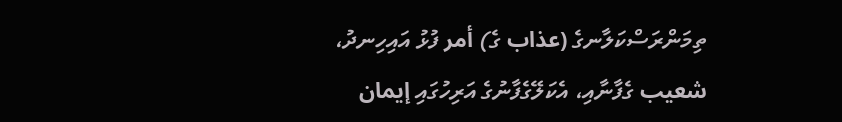ތިމަންރަސްކަލާނގެ (عذاب ގެ) أمر ފުޅު އައިހިނދު، شعيب ގެފާނާއި، އެކަލޭގެފާނުގެ އަރިހުގައި إيمان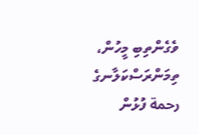ވެގެންތިބި މީހުން، ތިމަންރަސްކަލާނގެ رحمة ފުޅުން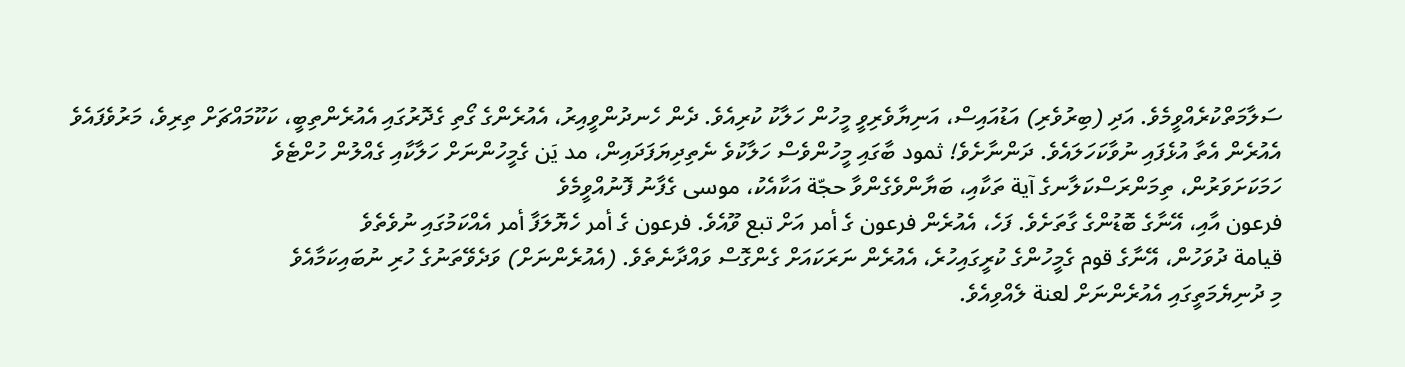ސަލާމަތްކުރެއްވީމެވެ. އަދި (ބިރުވެރި) އަޑުއައިސް، އަނިޔާވެރިވީ މީހުން ހަލާކު ކުރިއެވެ. ދެން ހެނދުންވީއިރު، އެއުރެންގެ ގޯތި ގެދޮރުގައި އެއުރެންތިބީ، ކަކޫމައްޗަށް ތިރިވެ، މަރުވެފައެވެ
އެއުރެން އެތާ އުޅެފައި ނުވާކަހަލައެވެ. ދަންނާށެވެ! ثمود ބާގައި މީހުންވެސް ހަލާކުވެ ނެތިދިޔަފަދައިން، مد يَن ގެމީހުންނަށް ހަލާކާއި ގެއްލުން ހުށްޓެވެ
ހަމަކަށަވަރުން، ތިމަންރަސްކަލާނގެ آية ތަކާއި، ބަޔާންވެގެންވާ حجّة އަކާއެކު، موسى ގެފާނު ފޮނުއްވީމެވެ
فرعون އާއި، އޭނާގެ ބޮޑުންގެ ގާތަށެވެ. ފަހެ، އެއުރެން فرعون ގެ أمر އަށް تبع ވޫއެވެ. فرعون ގެ أمر ހެޔޮލަފާ أمر އެއްކަމުގައި ނުވެތެވެ
قيامة ދުވަހުން، އޭނާގެ قوم ގެމީހުންގެ ކުރީގައިހުރެ، އެއުރެން ނަރަކައަށް ގެންގޮސް ވައްދާނެތެވެ. (އެއުރެންނަށް) ވަދެވޭތަނުގެ ހުރި ނުބައިކަމާއެވެ
މި ދުނިޔެމަތީގައި އެއުރެންނަށް لعنة ލެއްވިއެވެ.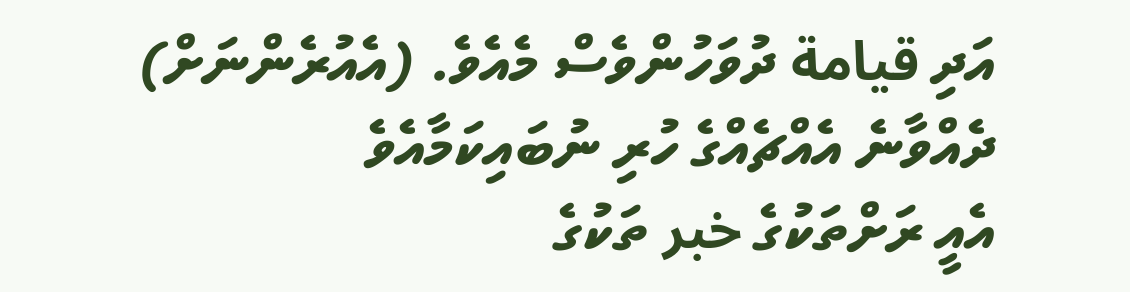އަދި قيامة ދުވަހުންވެސް މެއެވެ. (އެއުރެންނަށް) ދެއްވާނެ އެއްޗެއްގެ ހުރި ނުބައިކަމާއެވެ
އެއީ ރަށްތަކުގެ خبر ތަކުގެ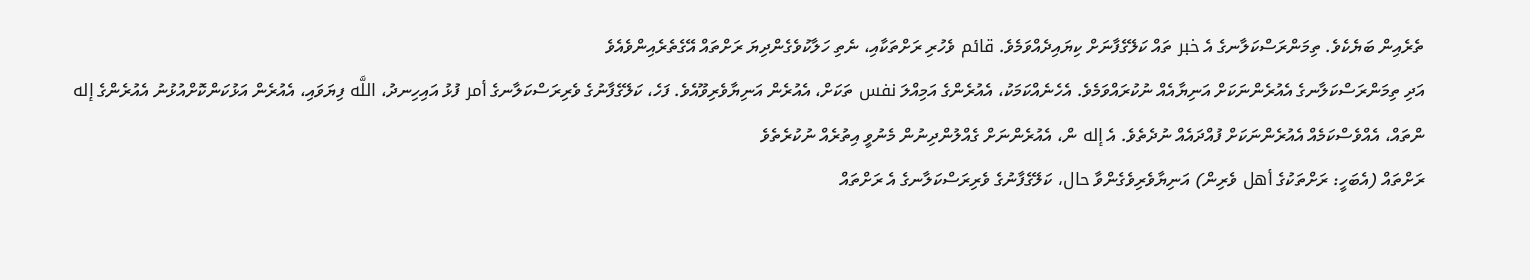ތެރެއިން ބަޔެކެވެ. ތިމަންރަސްކަލާނގެ އެ خبر ތައް ކަލޭގެފާނަށް ކިޔައިދެއްވަމެވެ. قائم ވެހުރި ރަށްތަކާއި، ނެތި ހަލާކުވެގެންދިޔަ ރަށްތައް އޭގެތެރެއިންވެއެވެ
އަދި ތިމަންރަސްކަލާނގެ އެއުރެންނަކަށް އަނިޔާއެއް ނުކުރައްވަމެވެ. އެހެނެއްކަމަކު، އެއުރެންގެ އަމިއްލަ نفس ތަކަށް، އެއުރެން އަނިޔާވެރިވޫއެވެ. ފަހެ، ކަލޭގެފާނުގެ ވެރިރަސްކަލާނގެ أمر ފުޅު އައިހިނދު، اللَّه ފިޔަވައި، އެއުރެން އަޅުކަންކޮށްއުޅުނު އެއުރެންގެ إله ންތައް، އެއްވެސްކަމެއް އެއުރެންނަކަށް ފުއްދައެއް ނުދެތެވެ. އެ إله ން، އެއުރެންނަށް ގެއްލުންދިނުން މެނުވީ އިތުރެއް ނުކުރެތެވެ
ރަށްތައް (އެބަހީ: ރަށްތަކުގެ أهل ވެރިން) އަނިޔާވެރިވެގެންވާ حال، ކަލޭގެފާނުގެ ވެރިރަސްކަލާނގެ އެ ރަށްތައް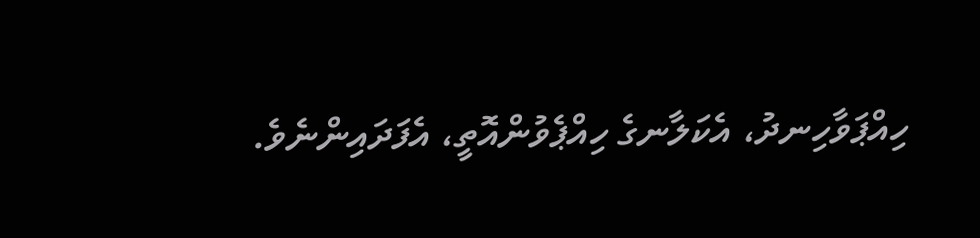ހިއްޕަވާހިނދު، އެކަލާނގެ ހިއްޕެވުންއޮތީ، އެފަދައިންނެވެ.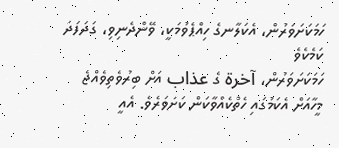ހަމަކަށަވަރުން، އެކަލާނގެ ހިއްޕެވުމަކީ، ވޭންދެނިވި، ގަދަފަދަ ކަމެކެވެ
ހަމަކަށަވަރުން، آخرة ގެ عذاب އަށް ބިރުވެތިވެއްޖެ މީހާއަށް އެކަމުގައި ހެތްކެއްވާކަން ކަށަވަރެވެ. އެއީ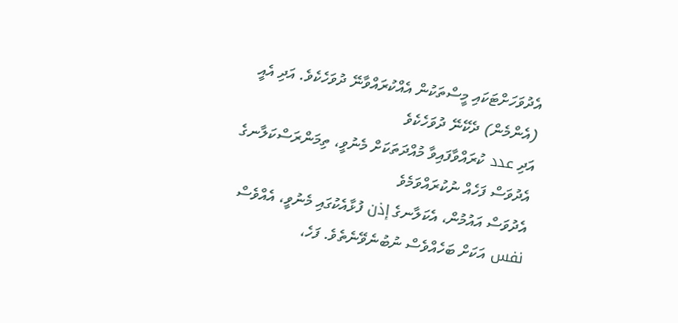އެދުވަހަށްޓަކައި މީސްތަކުން އެއްކުރައްވާނޭ ދުވަހެކެވެ. އަދި އެއީ (އެންމެން) ދެކޭނޭ ދުވަހެކެވެ
އަދި عدد ކުރައްވާފައިވާ މުއްދަތަކަށް މެނުވީ، ތިމަންރަސްކަލާނގެ އެދުވަސް ފަހެއް ނުކުރައްވަމެވެ
އެދުވަސް އައުމުން، އެކަލާނގެ إذن ފުޅާއެކުގައި މެނުވީ، އެއްވެސް نفس އަކަށް ބަހެއްވެސް ނުބުނެވޭނެތެވެ. ފަހެ،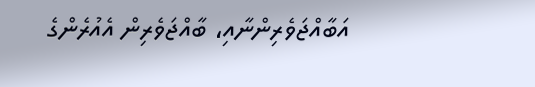އަބާއްޖަވެރިންނާއި، ބާއްޖަވެރިން އެއުރެންގެ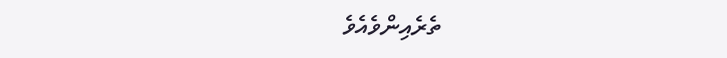ތެރެއިންވެއެވެ